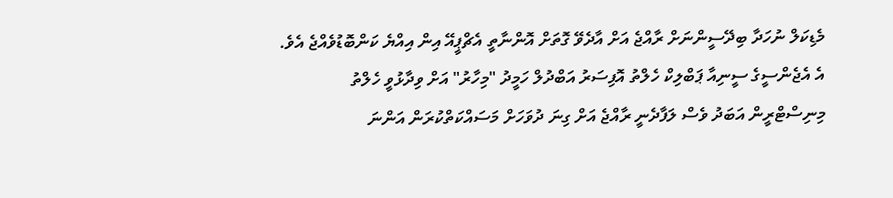މެޑިކަލް ނުހަދާ ބިދޭސީންނަށް ރާއްޖެ އަށް އާދެވޭ ގޮތަށް އޮންނާތީ އެޗްޕީއޭ އިން އިއްޔެ ކަންބޮޑުވެއްޖެ އެވެ.
އެ އެޖެންސީގެ ސީނިއާ ޕަބްލިކް ހެލްތު އޮފިސަރު އަބްދުލް ހަމީދު "މިހާރު" އަށް ވިދާޅުވީ ހެލްތު މިނިސްޓްރީން އަބަދު ވެސް ލަފާދެނީ ރާއްޖެ އަށް ގިނަ ދުވަހަށް މަސައްކަތްކުރަން އަންނަ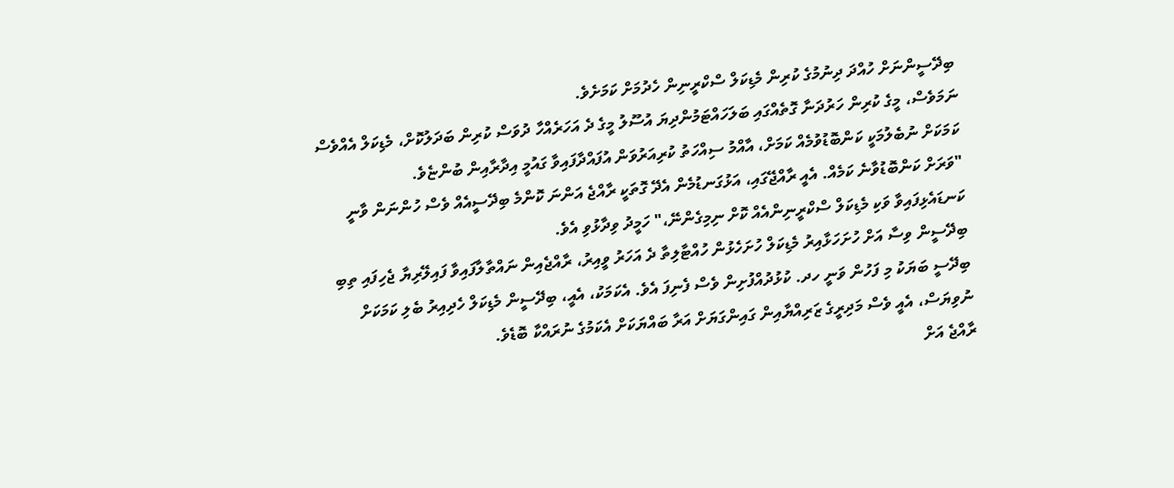ބިދޭސީންނަށް ހުއްދަ ދިނުމުގެ ކުރިން މެޑިކަލް ސްކްރީނިން ހެދުމަށް ކަމަށެވެ.
ނަމަވެސް، މީގެ ކުރިން ހަރުދަނާ ގޮތެއްގައި ބަލަހައްޓަމުންދިޔަ އުސޫލު މީގެ ދެ އަހަރެއްހާ ދުވަސް ކުރިން ބަދަލުކޮށް، މެޑިކަލް އެއްވެސް ކަމަކަށް ނުބެލުމަކީ ކަންބޮޑުވުމެއް ކަމަށް، އާއްމު ސިއްހަތު ކުރިއަރުވަން އުފައްދާފައިވާ ގައުމީ އިދާރާއިން ބުންޏެވެ.
"ވަރަށް ކަންބޮޑުވާނެ ކަމެއް. އެއީ ރާއްޖޭގައި، އަޅުގަނޑުމެން އެދޭ ގޮތަކީ ރާއްޖެ އަންނަ ކޮންމެ ބިދޭސީއެއް ވެސް ހުންނަން ވާނީ ކަނޑައެޅިފައިވާ ވަކި މެޑިކަލް ސްކްރީނިންއެއް ކޮށް ނިމިގެންނޭ،" ހަމީދު ވިދާޅުވި އެވެ.
ބިދޭސީން ވިސާ އަށް ހުށަހަޅާއިރު މެޑިކަލް ހުށަހެޅުން ހުއްޓާލިތާ ދެ އަހަރު ވީއިރު، ރާއްޖެއިން ނައްތާލާފައިވާ ފައިލޭރިޔާ ޖެހިފައި ތިބި ބިދޭސީ ބަޔަކު މި ފަހުން ވަނީ ހދ. ކުޅުދުއްފުށިން ވެސް ފެނިފަ އެވެ. އެކަމަކު، އެއީ، ބިދޭސީން މެޑިކަލް ހެދިއިރު ބެލި ކަމަކަށް ނުވިޔަސް، އެއީ ވެސް މަދިރީގެ ޒަރިއްޔާއިން ގައިންގަޔަށް އަރާ ބައްޔަކަށް އެކަމުގެ ނުރައްކާ ބޮޑެވެ.
ރާއްޖެ އަށް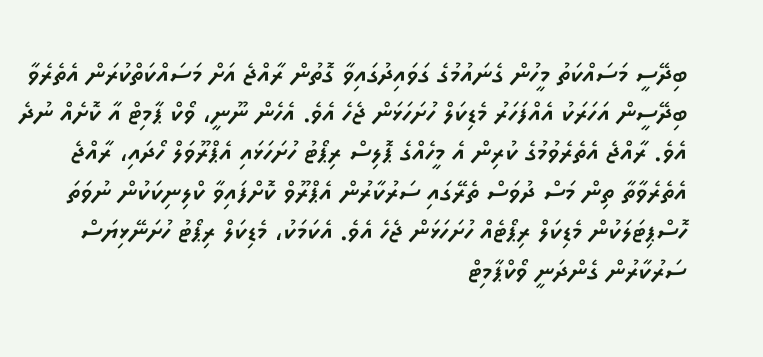ބިދޭސީ މަސައްކަތު މީހުން ގެނައުމުގެ ގަވައިދުގައިވާ ގޮތުން ރާއްޖެ އަށް މަސައްކަތްކުރަން އެތެރެވާ ބިދޭސީން އަހަރަކު އެއްފަހަރު މެޑިކަލް ހުށަހަޅަން ޖެހެ އެވެ. އެހެން ނޫނީ، ވޯކް ޕާމިޓް އާ ކޮށެއް ނުދެ އެވެ. ރާއްޖެ އެތެރެވުމުގެ ކުރިން އެ މީހެއްގެ ޕޮލިސް ރިޕޯޓު ހުށަހަޅައި އެޕްރޫވަލް ހޯދައި، ރާއްޖެ އެތެރެވާތާ ތިން މަސް ދުވަސް ތެރޭގައި ސަރުކާރުން އެޕްރޫވް ކޮށްފައިވާ ކްލިނިކަކުން ނުވަތަ ހޮސްޕިޓަލަކުން މެޑިކަލް ރިޕޯޓެއް ހުށަހަޅަން ޖެހެ އެވެ. އެކަމަކު، މެޑިކަލް ރިޕޯޓު ހުށަނޭޅިޔަސް ސަރުކާރުން ގެންދަނީ ވޯކްޕާމިޓް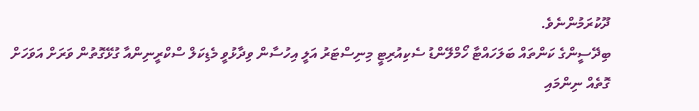ދޫކުރަމުންނެވެ.
ބިދޭސީންގެ ކަންތައް ބަލަހައްޓާ ހޯމްލޭންޑު ސެކިއުރިޓީ މިނިސްޓަރު އަލީ އިހުސާން ވިދާޅުވީ މެޑިކަލް ސްކްރީނިންއާ ގުޅޭގޮތުން ވަރަށް އަވަހަށް ގޮތެއް ނިންމައި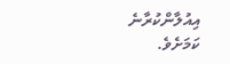އިއުލާންކުރާނެ ކަމަށެވެ.